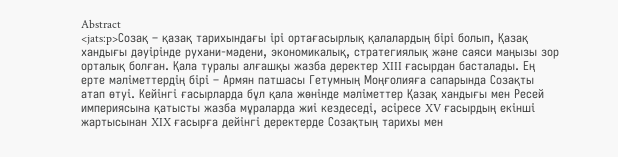Abstract
<jats:p>Созақ – қазақ тарихындағы ірі ортағасырлық қалалардың бірі болып, Қазақ хандығы дәуірінде рухани-мәдени, экономикалық, стратегиялық және саяси маңызы зор орталық болған. Қала туралы алғашқы жазба деректер XIII ғасырдан басталады. Ең ерте мәліметтердің бірі – Армян патшасы Гетумның Моңғолияға сапарында Созақты атап өтуі. Кейінгі ғасырларда бұл қала жөнінде мәліметтер Қазақ хандығы мен Ресей империясына қатысты жазба мұраларда жиі кездеседі, әсіресе XV ғасырдың екінші жартысынан XIX ғасырға дейінгі деректерде Созақтың тарихы мен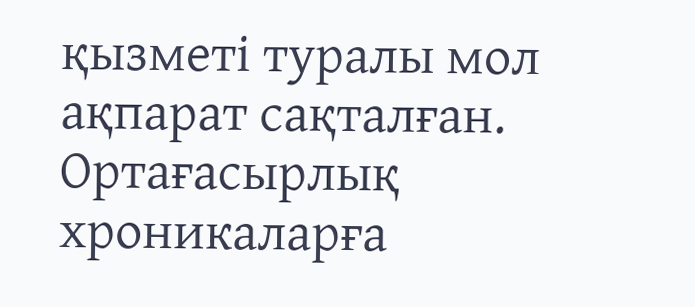қызметі туралы мол ақпарат сақталған. Ортағасырлық хроникаларға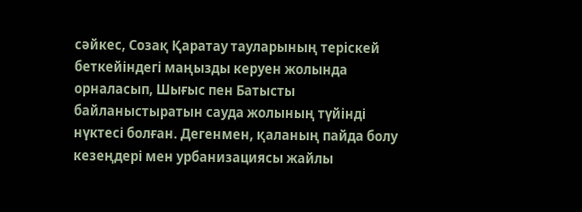сәйкес, Созақ Қаратау тауларының теріскей беткейіндегі маңызды керуен жолында орналасып, Шығыс пен Батысты байланыстыратын сауда жолының түйінді нүктесі болған. Дегенмен, қаланың пайда болу кезеңдері мен урбанизациясы жайлы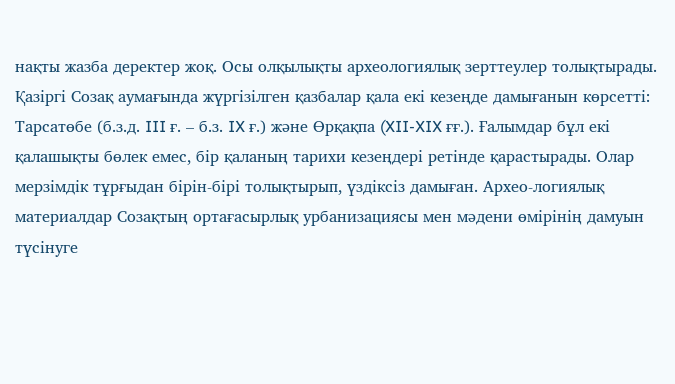нақты жазба деректер жоқ. Осы олқылықты археологиялық зерттеулер толықтырады. Қазіргі Созақ аумағында жүргізілген қазбалар қала екі кезеңде дамығанын көрсетті: Тарсатөбе (б.з.д. III ғ. – б.з. IX ғ.) және Өрқақпа (XII-XIX ғғ.). Ғалымдар бұл екі қалашықты бөлек емес, бір қаланың тарихи кезеңдері ретінде қарастырады. Олар мерзімдік тұрғыдан бірін-бірі толықтырып, үздіксіз дамыған. Архео-логиялық материалдар Созақтың ортағасырлық урбанизациясы мен мәдени өмірінің дамуын түсінуге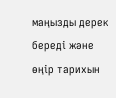маңызды дерек береді және өңір тарихын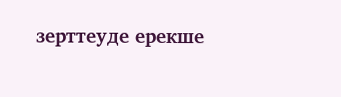зерттеуде ерекше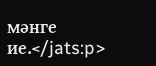мәнге ие.</jats:p>